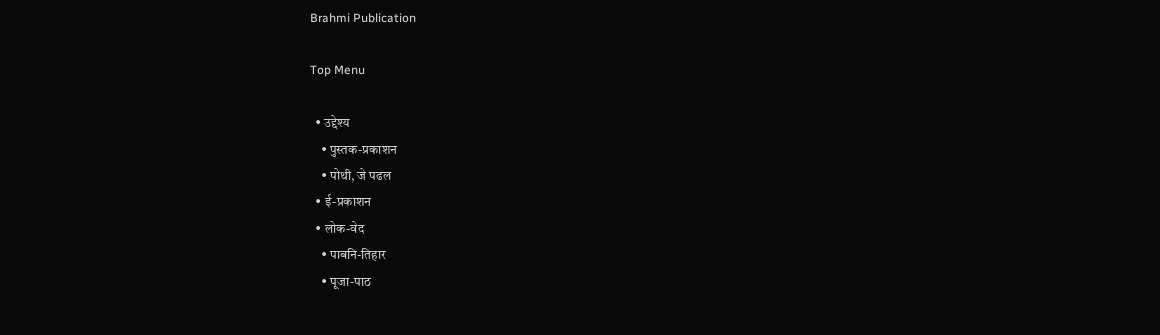Brahmi Publication

Top Menu

  • उद्देश्य
    • पुस्तक-प्रकाशन
    • पोथी, जे पढल
  • ई-प्रकाशन
  • लोक-वेद
    • पाबनि-तिहार
    • पूजा-पाठ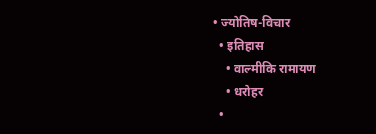• ज्योतिष-विचार
  • इतिहास
    • वाल्मीकि रामायण
    • धरोहर
  •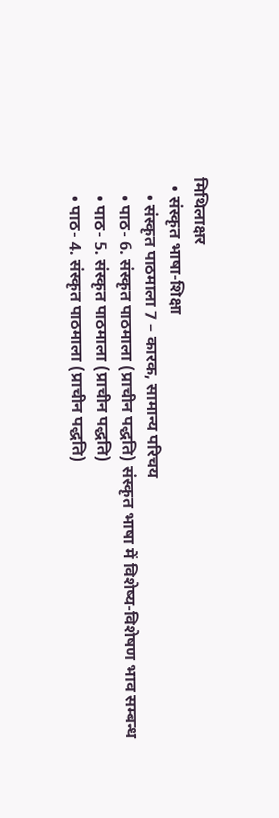मिथिलाक्षर
  • संस्कृत भाषा-शिक्षा
    • संस्कृत पाठमाला 7 – कारक, सामान्य परिचय
    • पाठ- 6. संस्कृत पाठमाला (प्राचीन पद्धति) संस्कृत भाषा में विशेष्य-विशेषण भाव सम्बन्ध
    • पाठ- 5. संस्कृत पाठमाला (प्राचीन पद्धति)
    • पाठ- 4. संस्कृत पाठमाला (प्राचीन पद्धति)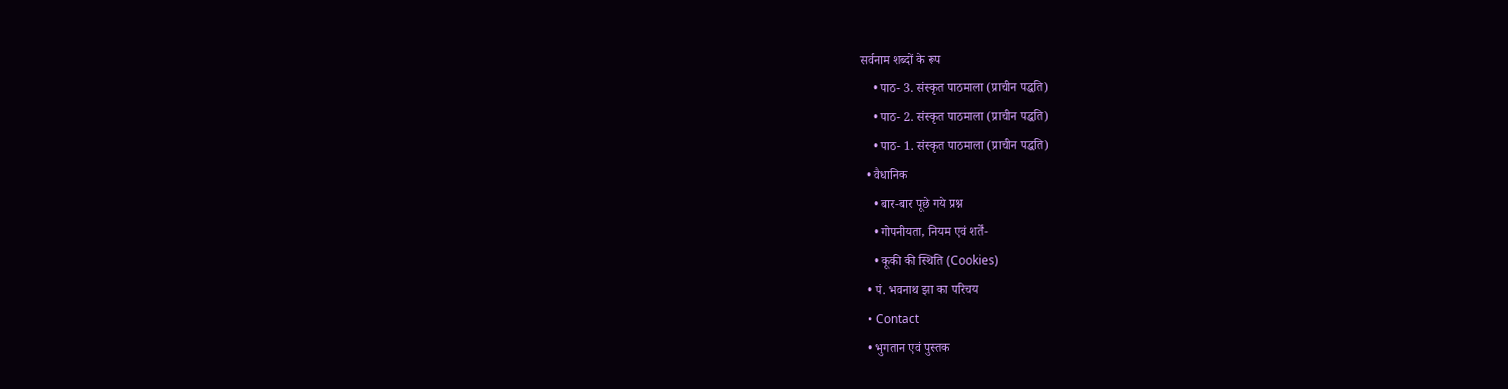सर्वनाम शब्दों के रूप
    • पाठ- 3. संस्कृत पाठमाला (प्राचीन पद्धति)
    • पाठ- 2. संस्कृत पाठमाला (प्राचीन पद्धति)
    • पाठ- 1. संस्कृत पाठमाला (प्राचीन पद्धति)
  • वैधानिक
    • बार-बार पूछे गये प्रश्न
    • गोपनीयता, नियम एवं शर्तें-
    • कूकी की स्थिति (Cookies)
  • पं. भवनाथ झा का परिचय
  • Contact
  • भुगतान एवं पुस्तक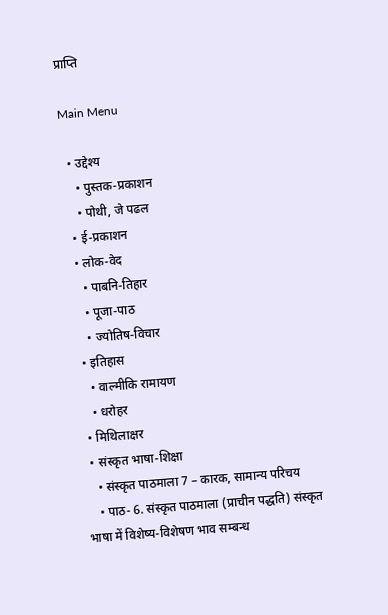प्राप्ति

Main Menu

  • उद्देश्य
    • पुस्तक-प्रकाशन
    • पोथी, जे पढल
  • ई-प्रकाशन
  • लोक-वेद
    • पाबनि-तिहार
    • पूजा-पाठ
    • ज्योतिष-विचार
  • इतिहास
    • वाल्मीकि रामायण
    • धरोहर
  • मिथिलाक्षर
  • संस्कृत भाषा-शिक्षा
    • संस्कृत पाठमाला 7 – कारक, सामान्य परिचय
    • पाठ- 6. संस्कृत पाठमाला (प्राचीन पद्धति) संस्कृत भाषा में विशेष्य-विशेषण भाव सम्बन्ध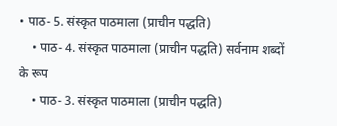• पाठ- 5. संस्कृत पाठमाला (प्राचीन पद्धति)
    • पाठ- 4. संस्कृत पाठमाला (प्राचीन पद्धति) सर्वनाम शब्दों के रूप
    • पाठ- 3. संस्कृत पाठमाला (प्राचीन पद्धति)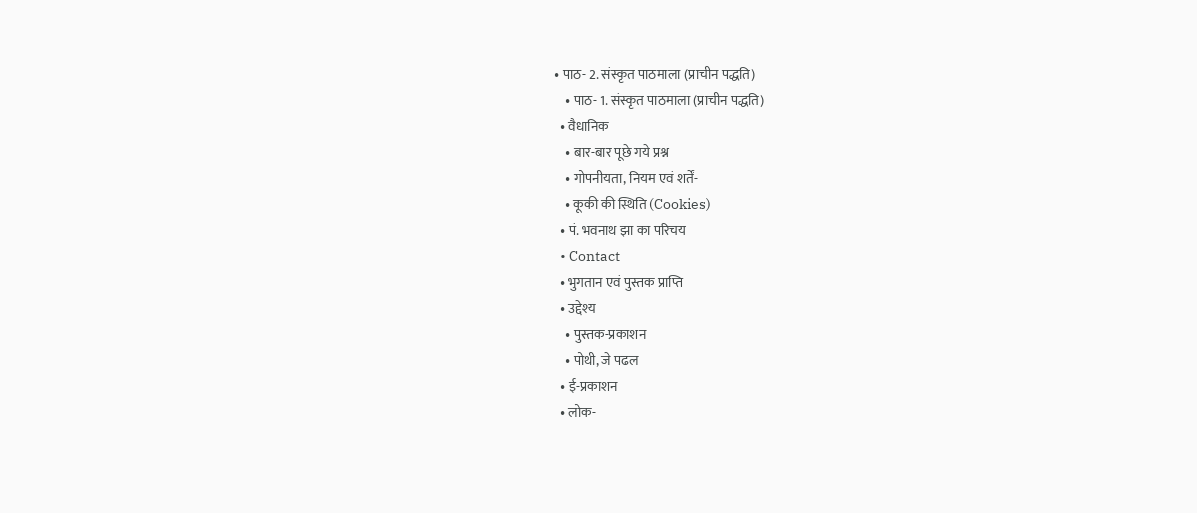• पाठ- 2. संस्कृत पाठमाला (प्राचीन पद्धति)
    • पाठ- 1. संस्कृत पाठमाला (प्राचीन पद्धति)
  • वैधानिक
    • बार-बार पूछे गये प्रश्न
    • गोपनीयता, नियम एवं शर्तें-
    • कूकी की स्थिति (Cookies)
  • पं. भवनाथ झा का परिचय
  • Contact
  • भुगतान एवं पुस्तक प्राप्ति
  • उद्देश्य
    • पुस्तक-प्रकाशन
    • पोथी, जे पढल
  • ई-प्रकाशन
  • लोक-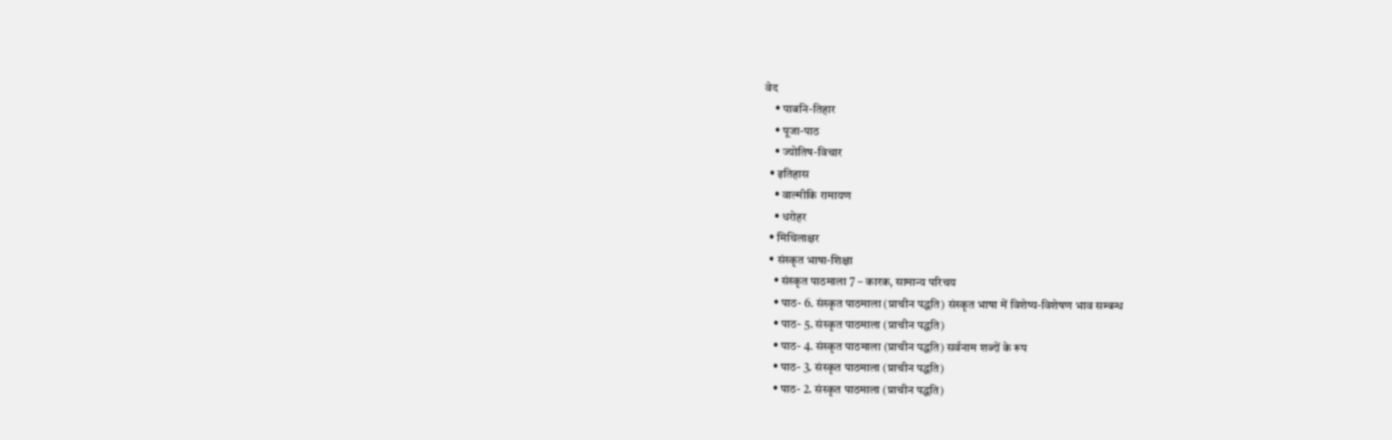वेद
    • पाबनि-तिहार
    • पूजा-पाठ
    • ज्योतिष-विचार
  • इतिहास
    • वाल्मीकि रामायण
    • धरोहर
  • मिथिलाक्षर
  • संस्कृत भाषा-शिक्षा
    • संस्कृत पाठमाला 7 – कारक, सामान्य परिचय
    • पाठ- 6. संस्कृत पाठमाला (प्राचीन पद्धति) संस्कृत भाषा में विशेष्य-विशेषण भाव सम्बन्ध
    • पाठ- 5. संस्कृत पाठमाला (प्राचीन पद्धति)
    • पाठ- 4. संस्कृत पाठमाला (प्राचीन पद्धति) सर्वनाम शब्दों के रूप
    • पाठ- 3. संस्कृत पाठमाला (प्राचीन पद्धति)
    • पाठ- 2. संस्कृत पाठमाला (प्राचीन पद्धति)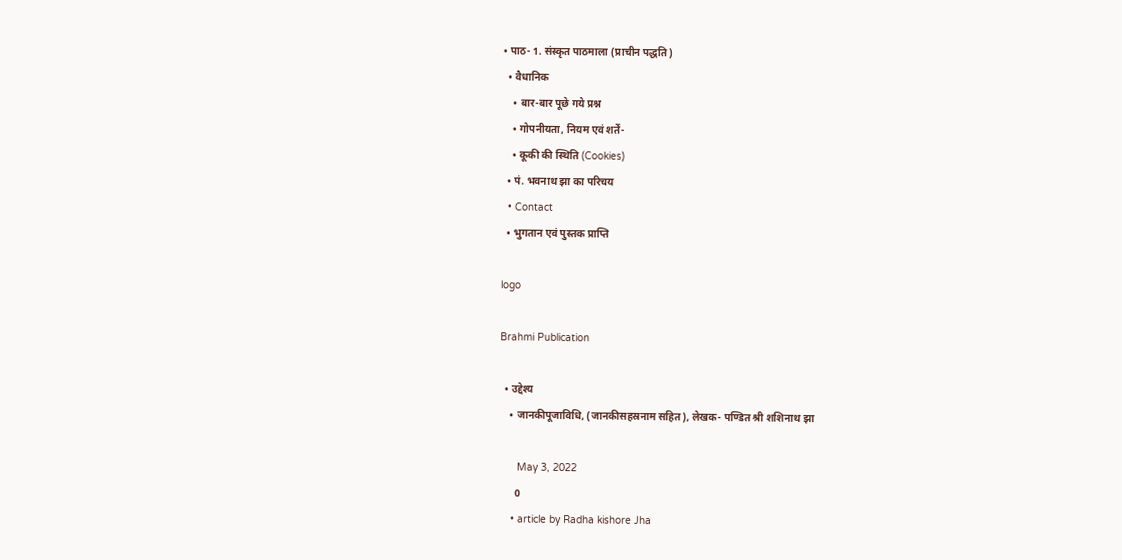• पाठ- 1. संस्कृत पाठमाला (प्राचीन पद्धति)
  • वैधानिक
    • बार-बार पूछे गये प्रश्न
    • गोपनीयता, नियम एवं शर्तें-
    • कूकी की स्थिति (Cookies)
  • पं. भवनाथ झा का परिचय
  • Contact
  • भुगतान एवं पुस्तक प्राप्ति

logo

Brahmi Publication

  • उद्देश्य
    • जानकीपूजाविधि, (जानकीसहस्रनाम सहित), लेखक- पण्डित श्री शशिनाथ झा

      May 3, 2022
      0
    • article by Radha kishore Jha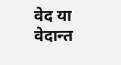वेद या वेदान्त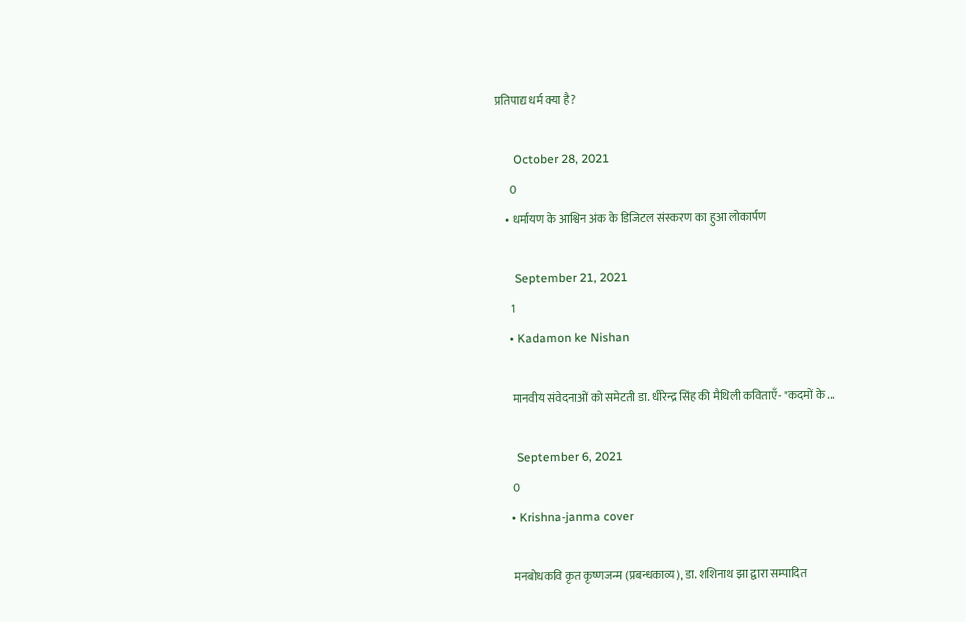प्रतिपाद्य धर्म क्या है?

      October 28, 2021
      0
    • धर्मायण के आश्विन अंक के डिजिटल संस्करण का हुआ लोकार्पण

      September 21, 2021
      1
    • Kadamon ke Nishan

      मानवीय संवेदनाओं को समेटती डा. धीरेन्द्र सिंह की मैथिली कविताएँ- "कदमों के ...

      September 6, 2021
      0
    • Krishna-janma cover

      मनबोधकवि कृत कृष्णजन्म (प्रबन्धकाव्य), डा. शशिनाथ झा द्वारा सम्पादित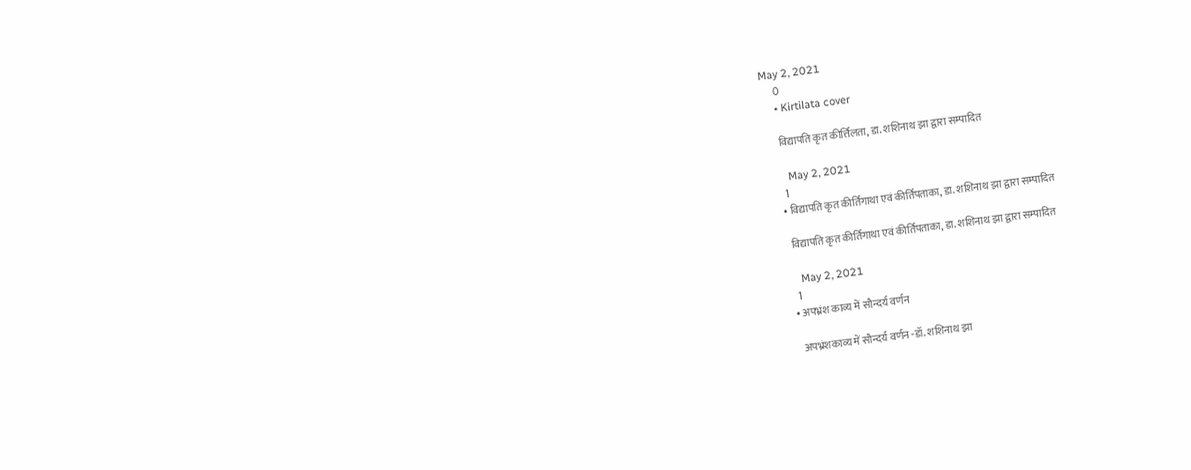May 2, 2021
      0
    • Kirtilata cover

      विद्यापति कृत कीर्त्तिलता, डा. शशिनाथ झा द्वारा सम्पादित

      May 2, 2021
      1
    • विद्यापति कृत कीर्तिगाथा एवं कीर्तिपताका, डा. शशिनाथ झा द्वारा सम्पादित

      विद्यापति कृत कीर्तिगाथा एवं कीर्तिपताका, डा. शशिनाथ झा द्वारा सम्पादित

      May 2, 2021
      1
    • अपभ्रंश काव्य में सौन्दर्य वर्णन

      अपभ्रंशकाव्य में सौन्दर्य वर्णन -डॉ. शशिनाथ झा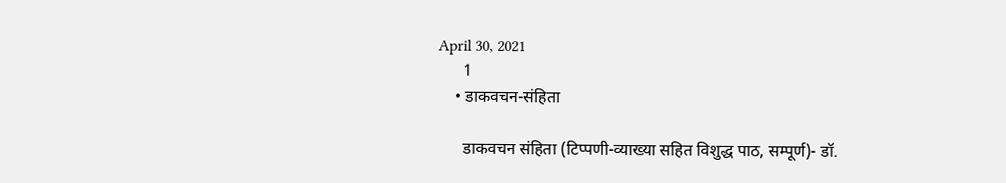April 30, 2021
      1
    • डाकवचन-संहिता

      डाकवचन संहिता (टिप्पणी-व्याख्या सहित विशुद्ध पाठ, सम्पूर्ण)- डॉ.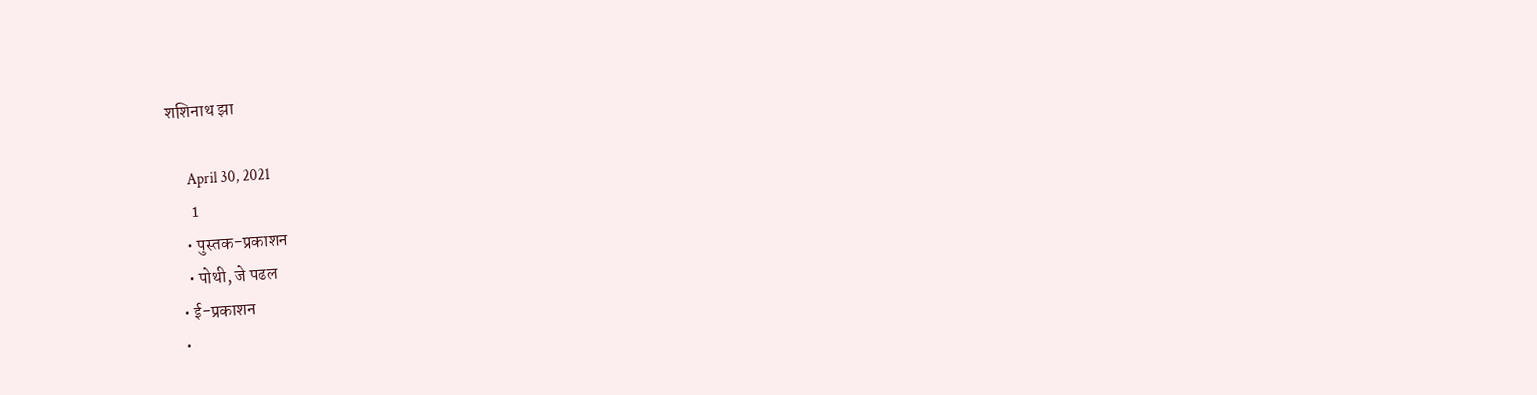शशिनाथ झा

      April 30, 2021
      1
    • पुस्तक-प्रकाशन
    • पोथी, जे पढल
  • ई-प्रकाशन
  •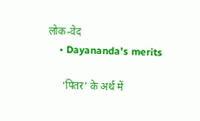लोक-वेद
    • Dayananda's merits

      ‘पितर’ के अर्थ में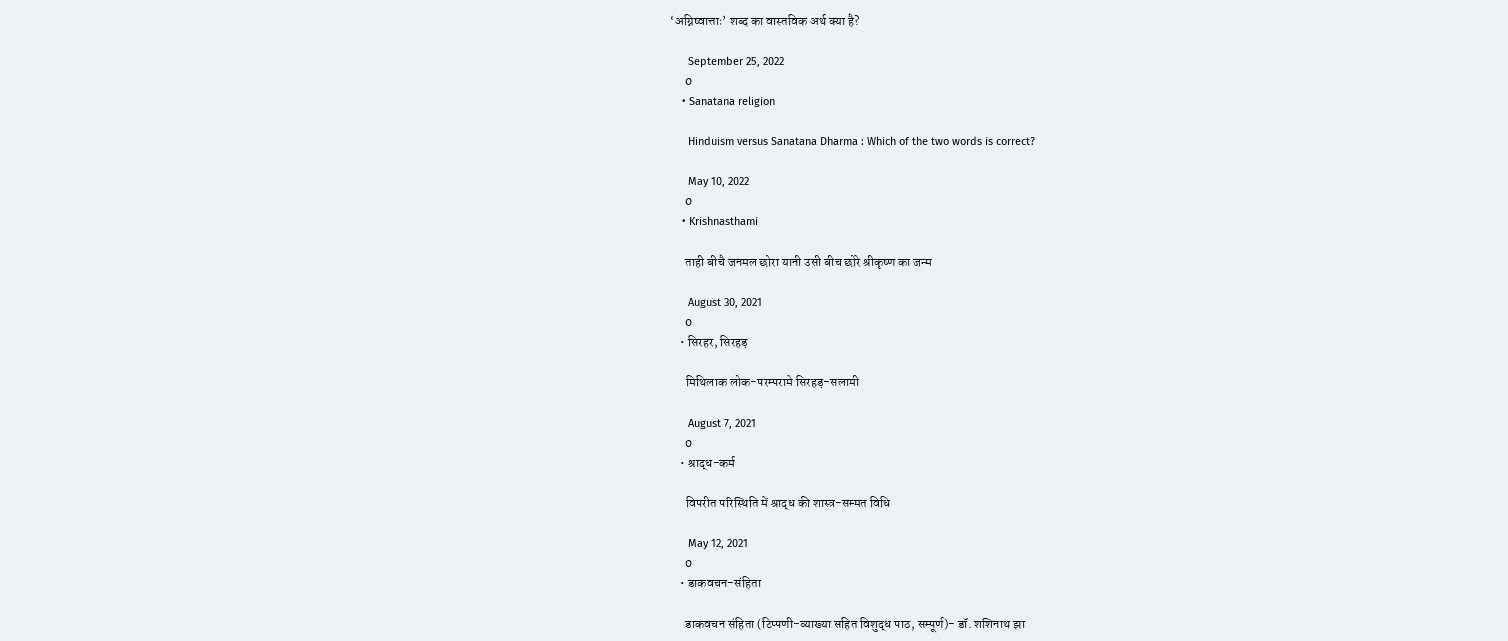‘अग्निष्वात्ताः’ शब्द का वास्तविक अर्थ क्या है?

      September 25, 2022
      0
    • Sanatana religion

      Hinduism versus Sanatana Dharma : Which of the two words is correct?

      May 10, 2022
      0
    • Krishnasthami

      ताही बीचै जनमल छोरा यानी उसी बीच छोरे श्रीकृष्ण का जन्म

      August 30, 2021
      0
    • सिरहर, सिरहड़

      मिथिलाक लोक-परम्परामे सिरहड़-सलामी

      August 7, 2021
      0
    • श्राद्ध-कर्म

      विपरीत परिस्थिति में श्राद्ध की शास्त्र-सम्मत विधि

      May 12, 2021
      0
    • डाकवचन-संहिता

      डाकवचन संहिता (टिप्पणी-व्याख्या सहित विशुद्ध पाठ, सम्पूर्ण)- डॉ. शशिनाथ झा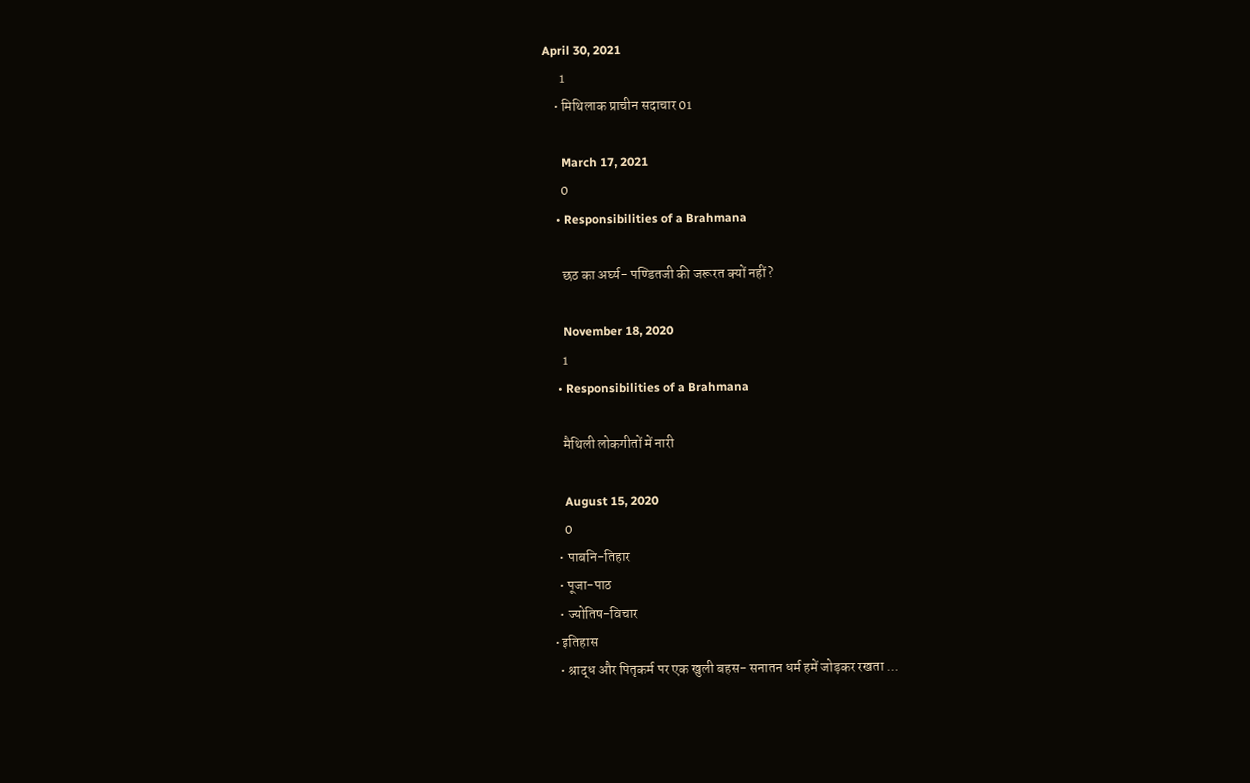April 30, 2021
      1
    • मिथिलाक प्राचीन सदाचार 01

      March 17, 2021
      0
    • Responsibilities of a Brahmana

      छठ का अर्घ्य- पण्डितजी की जरूरत क्यों नहीं?

      November 18, 2020
      1
    • Responsibilities of a Brahmana

      मैथिली लोकगीतों में नारी

      August 15, 2020
      0
    • पाबनि-तिहार
    • पूजा-पाठ
    • ज्योतिष-विचार
  • इतिहास
    • श्राद्ध और पितृकर्म पर एक खुली बहस- सनातन धर्म हमें जोड़कर रखता ...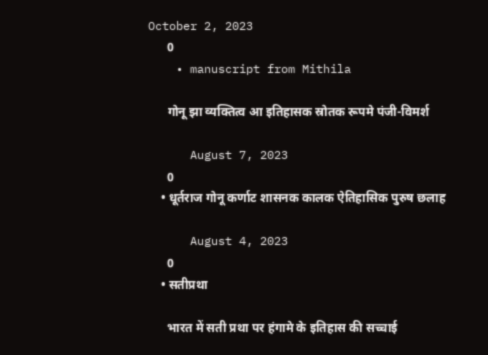October 2, 2023
      0
    • manuscript from Mithila

      गोनू झा व्यक्तित्व आ इतिहासक स्रोतक रूपमे पंजी-विमर्श

      August 7, 2023
      0
    • धूर्तराज गोनू कर्णाट शासनक कालक ऐतिहासिक पुरुष छलाह

      August 4, 2023
      0
    • सतीप्रथा

      भारत में सती प्रथा पर हंगामे के इतिहास की सच्चाई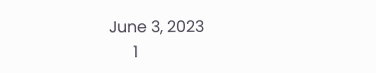June 3, 2023
      1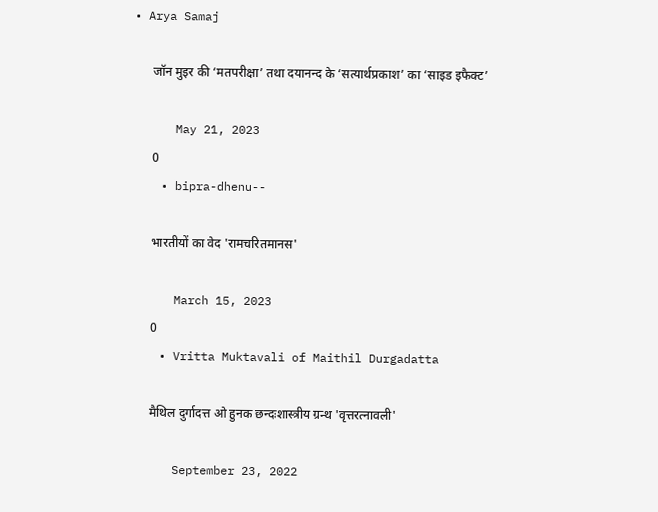• Arya Samaj

      जॉन मुइर की ‘मतपरीक्षा’ तथा दयानन्द के ‘सत्यार्थप्रकाश’ का ‘साइड इफैक्ट’

      May 21, 2023
      0
    • bipra-dhenu--

      भारतीयों का वेद 'रामचरितमानस'

      March 15, 2023
      0
    • Vritta Muktavali of Maithil Durgadatta

      मैथिल दुर्गादत्त ओ हुनक छन्दःशास्त्रीय ग्रन्थ 'वृत्तरत्नावली'

      September 23, 2022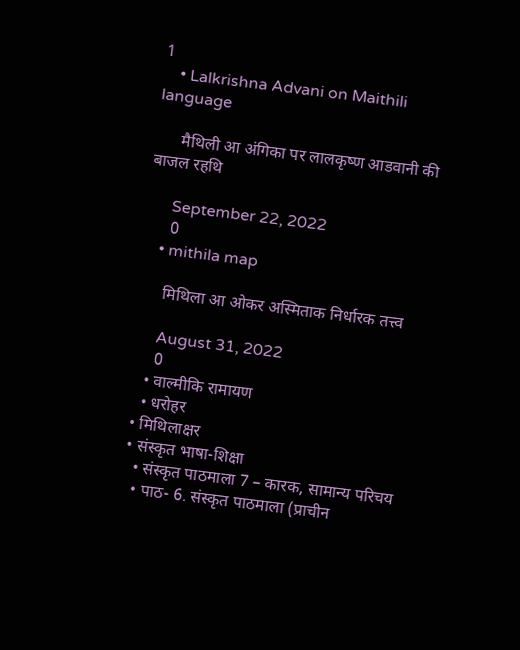1
    • Lalkrishna Advani on Maithili language

      मैथिली आ अंगिका पर लालकृष्ण आडवानी की बाजल रहथि

      September 22, 2022
      0
    • mithila map

      मिथिला आ ओकर अस्मिताक निर्धारक तत्त्व

      August 31, 2022
      0
    • वाल्मीकि रामायण
    • धरोहर
  • मिथिलाक्षर
  • संस्कृत भाषा-शिक्षा
    • संस्कृत पाठमाला 7 – कारक, सामान्य परिचय
    • पाठ- 6. संस्कृत पाठमाला (प्राचीन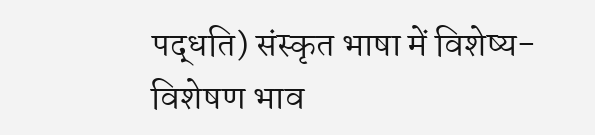पद्धति) संस्कृत भाषा में विशेष्य-विशेषण भाव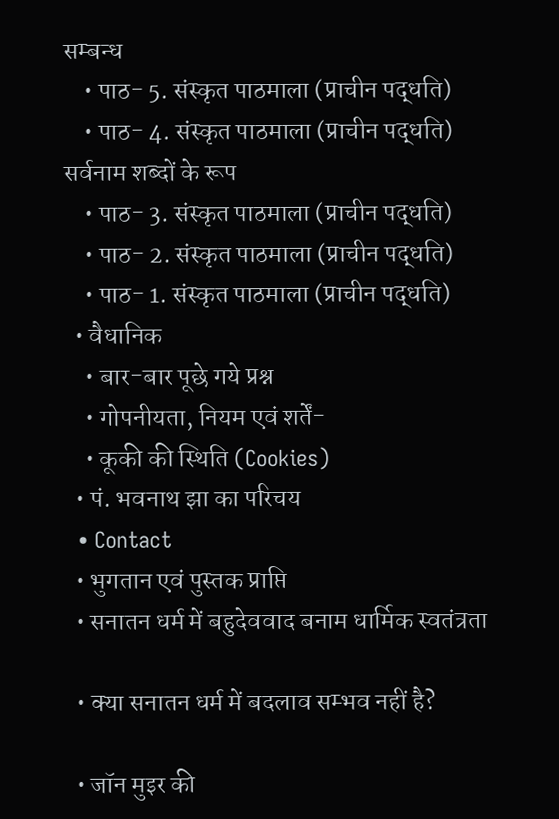सम्बन्ध
    • पाठ- 5. संस्कृत पाठमाला (प्राचीन पद्धति)
    • पाठ- 4. संस्कृत पाठमाला (प्राचीन पद्धति) सर्वनाम शब्दों के रूप
    • पाठ- 3. संस्कृत पाठमाला (प्राचीन पद्धति)
    • पाठ- 2. संस्कृत पाठमाला (प्राचीन पद्धति)
    • पाठ- 1. संस्कृत पाठमाला (प्राचीन पद्धति)
  • वैधानिक
    • बार-बार पूछे गये प्रश्न
    • गोपनीयता, नियम एवं शर्तें-
    • कूकी की स्थिति (Cookies)
  • पं. भवनाथ झा का परिचय
  • Contact
  • भुगतान एवं पुस्तक प्राप्ति
  • सनातन धर्म में बहुदेववाद बनाम धार्मिक स्वतंत्रता

  • क्या सनातन धर्म में बदलाव सम्भव नहीं है?

  • जॉन मुइर की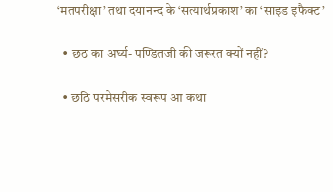‘मतपरीक्षा’ तथा दयानन्द के ‘सत्यार्थप्रकाश’ का ‘साइड इफैक्ट’

  • छठ का अर्घ्य- पण्डितजी की जरूरत क्यों नहीं?

  • छठि परमेसरीक स्वरूप आ कथा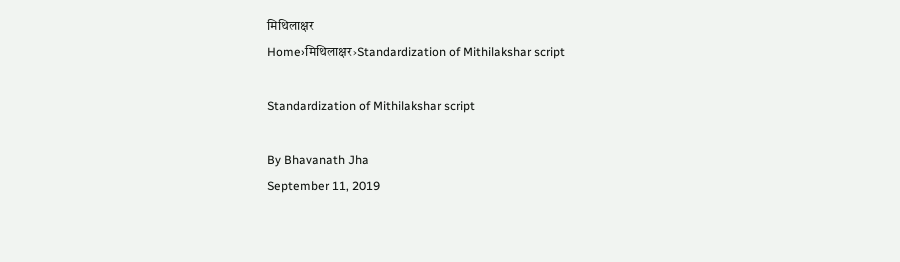मिथिलाक्षर
Home›मिथिलाक्षर›Standardization of Mithilakshar script

Standardization of Mithilakshar script

By Bhavanath Jha
September 11, 2019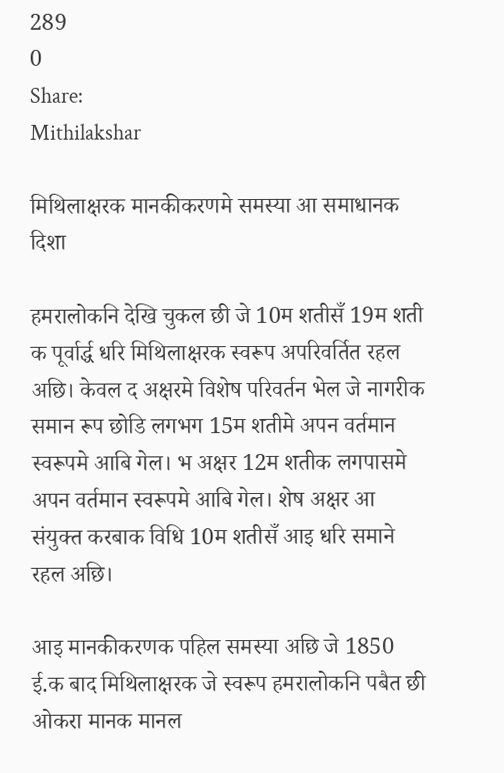289
0
Share:
Mithilakshar

मिथिलाक्षरक मानकीकरणमे समस्या आ समाधानक दिशा

हमरालोकनि देखि चुकल छी जे 10म शतीसँ 19म शती क पूर्वार्द्ध धरि मिथिलाक्षरक स्वरूप अपरिवर्तित रहल अछि। केवल द अक्षरमे विशेष परिवर्तन भेल जे नागरीक समान रूप छोडि लगभग 15म शतीमे अपन वर्तमान स्वरूपमे आबि गेल। भ अक्षर 12म शतीक लगपासमे अपन वर्तमान स्वरूपमे आबि गेल। शेष अक्षर आ संयुक्त करबाक विधि 10म शतीसँ आइ धरि समाने रहल अछि।

आइ मानकीकरणक पहिल समस्या अछि जे 1850 ई.क बाद मिथिलाक्षरक जे स्वरूप हमरालोकनि पबैत छी ओकरा मानक मानल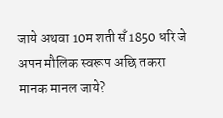जाये अथवा 10म शती सँ 1850 धरि जे अपन मौलिक स्वरूप अछि तकरा मानक मानल जाये?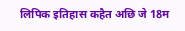लिपिक इतिहास कहैत अछि जे 18म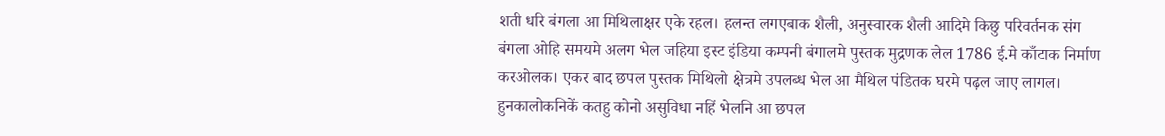शती धरि बंगला आ मिथिलाक्षर एके रहल। हलन्त लगएबाक शैली, अनुस्वारक शैली आदिमे किछु परिवर्तनक संग बंगला ओहि समयमे अलग भेल जहिया इस्ट इंडिया कम्पनी बंगालमे पुस्तक मुद्रणक लेल 1786 ई.मे काँटाक निर्माण करओलक। एकर बाद छपल पुस्तक मिथिलो क्षेत्रमे उपलब्ध भेल आ मैथिल पंडितक घरमे पढ़ल जाए लागल। हुनकालोकनिकें कतहु कोनो असुविधा नहिं भेलनि आ छपल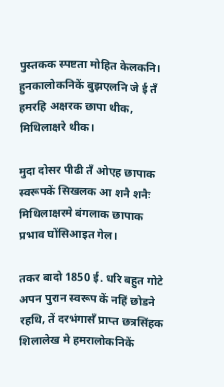पुस्तकक स्पष्टता मोहित केलकनि। हुनकालोकनिकें बुझएलनि जे ई तँ हमरहि अक्षरक छापा थीक, मिथिलाक्षरे थीक।

मुदा दोसर पीढी तँ ओएह छापाक स्वरूपकें सिखलक आ शनै शनैः मिथिलाक्षरमे बंगलाक छापाक प्रभाव घोंसिआइत गेल।

तकर बादो 1850 ई. धरि बहुत गोटे अपन पुरान स्वरूप कें नहिं छोडने रहथि, तें दरभंगासँ प्राप्त छत्रसिंहक शिलालेख मे हमरालोकनिकें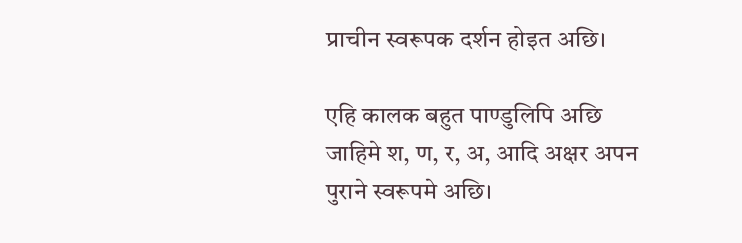प्राचीन स्वरूपक दर्शन होइत अछि।

एहि कालक बहुत पाण्डुलिपि अछि जाहिमे श, ण, र, अ, आदि अक्षर अपन पुराने स्वरूपमे अछि।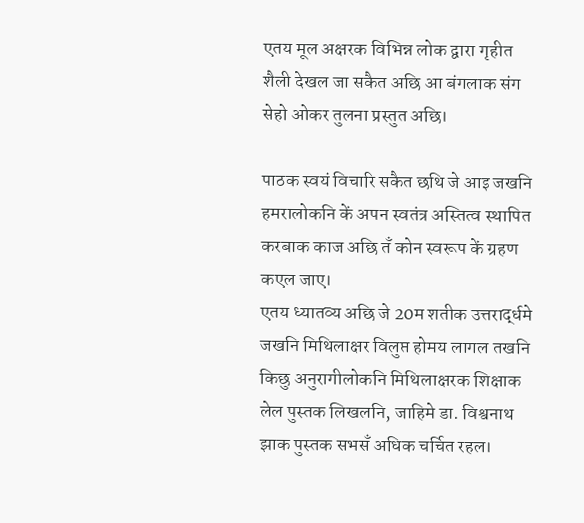एतय मूल अक्षरक विभिन्न लोक द्वारा गृहीत शैली देखल जा सकैत अछि आ बंगलाक संग सेहो ओकर तुलना प्रस्तुत अछि।

पाठक स्वयं विचारि सकैत छथि जे आइ जखनि हमरालोकनि कें अपन स्वतंत्र अस्तित्व स्थापित करबाक काज अछि तँ कोन स्वरूप कें ग्रहण कएल जाए।
एतय ध्यातव्य अछि जे 20म शतीक उत्तरार्द्धमे जखनि मिथिलाक्षर विलुप्त होमय लागल तखनि किछु अनुरागीलोकनि मिथिलाक्षरक शिक्षाक लेल पुस्तक लिखलनि, जाहिमे डा. विश्वनाथ झाक पुस्तक सभसँ अधिक चर्चित रहल।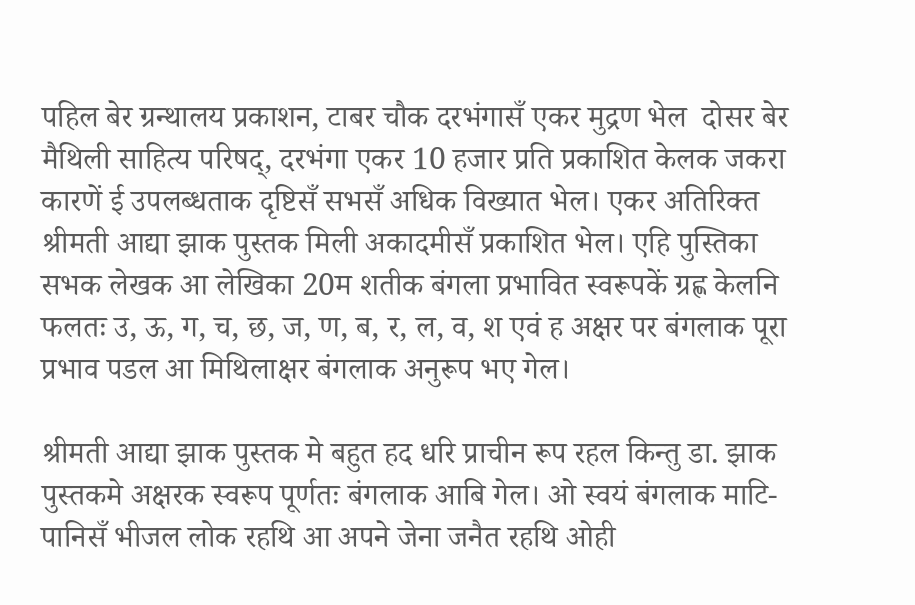पहिल बेर ग्रन्थालय प्रकाशन, टाबर चौक दरभंगासँ एकर मुद्रण भेल  दोसर बेर मैथिली साहित्य परिषद्, दरभंगा एकर 10 हजार प्रति प्रकाशित केलक जकरा कारणें ई उपलब्धताक दृष्टिसँ सभसँ अधिक विख्यात भेल। एकर अतिरिक्त श्रीमती आद्या झाक पुस्तक मिली अकादमीसँ प्रकाशित भेल। एहि पुस्तिका सभक लेखक आ लेखिका 20म शतीक बंगला प्रभावित स्वरूपकें ग्रह्ण केलनि फलतः उ, ऊ, ग, च, छ, ज, ण, ब, र, ल, व, श एवं ह अक्षर पर बंगलाक पूरा प्रभाव पडल आ मिथिलाक्षर बंगलाक अनुरूप भए गेल।

श्रीमती आद्या झाक पुस्तक मे बहुत हद धरि प्राचीन रूप रहल किन्तु डा. झाक पुस्तकमे अक्षरक स्वरूप पूर्णतः बंगलाक आबि गेल। ओ स्वयं बंगलाक माटि-पानिसँ भीजल लोक रहथि आ अपने जेना जनैत रहथि ओही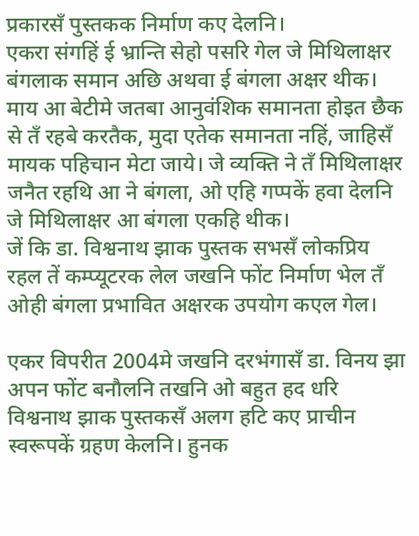प्रकारसँ पुस्तकक निर्माण कए देलनि।
एकरा संगहिं ई भ्रान्ति सेहो पसरि गेल जे मिथिलाक्षर बंगलाक समान अछि अथवा ई बंगला अक्षर थीक। माय आ बेटीमे जतबा आनुवंशिक समानता होइत छैक से तँ रहबे करतैक, मुदा एतेक समानता नहिं, जाहिसँ मायक पहिचान मेटा जाये। जे व्यक्ति ने तँ मिथिलाक्षर जनैत रहथि आ ने बंगला, ओ एहि गप्पकें हवा देलनि जे मिथिलाक्षर आ बंगला एकहि थीक।
जें कि डा. विश्वनाथ झाक पुस्तक सभसँ लोकप्रिय रहल तें कम्प्यूटरक लेल जखनि फोंट निर्माण भेल तँ ओही बंगला प्रभावित अक्षरक उपयोग कएल गेल।

एकर विपरीत 2004मे जखनि दरभंगासँ डा. विनय झा अपन फोंट बनौलनि तखनि ओ बहुत हद धरि विश्वनाथ झाक पुस्तकसँ अलग हटि कए प्राचीन स्वरूपकें ग्रहण केलनि। हुनक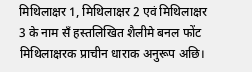मिथिलाक्षर 1, मिथिलाक्षर 2 एवं मिथिलाक्षर 3 के नाम सँ हस्तलिखित शैलीमे बनल फोंट मिथिलाक्षरक प्राचीन धाराक अनुरूप अछि।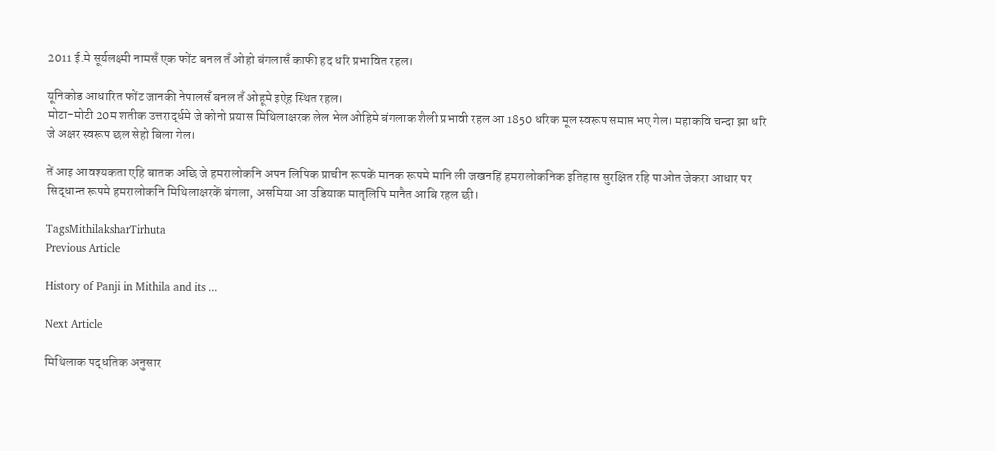2011 ई.मे सूर्यलक्ष्मी नामसँ एक फोंट बनल तँ ओहो बंगलासँ काफी हद धरि प्रभावित रहल।

यूनिकोड आधारित फोंट जानकी नेपालसँ बनल तँ ओहूमे इऐह स्थित रहल।
मोटा-मोटी 20म शतीक उत्तरार्द्धमे जे कोनो प्रयास मिथिलाक्षरक लेल भेल ओहिमे बंगलाक शैली प्रभावी रहल आ 1850 धरिक मूल स्वरूप समाप्त भए गेल। महाकवि चन्दा झा धरि जे अक्षर स्वरूप छल सेहो बिला गेल।

तें आइ आवश्यकता एहि बातक अछि जे हमरालोकनि अपन लिपिक प्राचीन रूपकें मानक रूपमे मानि ली जखनहिं हमरालोकनिक इतिहास सुरक्षित रहि पाओत जेकरा आधार पर सिद्धान्त रूपमे हमरालोकनि मिथिलाक्षरकें बंगला, असमिया आ उडियाक मातृलिपि मानैत आबि रहल छी।

TagsMithilaksharTirhuta
Previous Article

History of Panji in Mithila and its ...

Next Article

मिथिलाक पद्धतिक अनुसार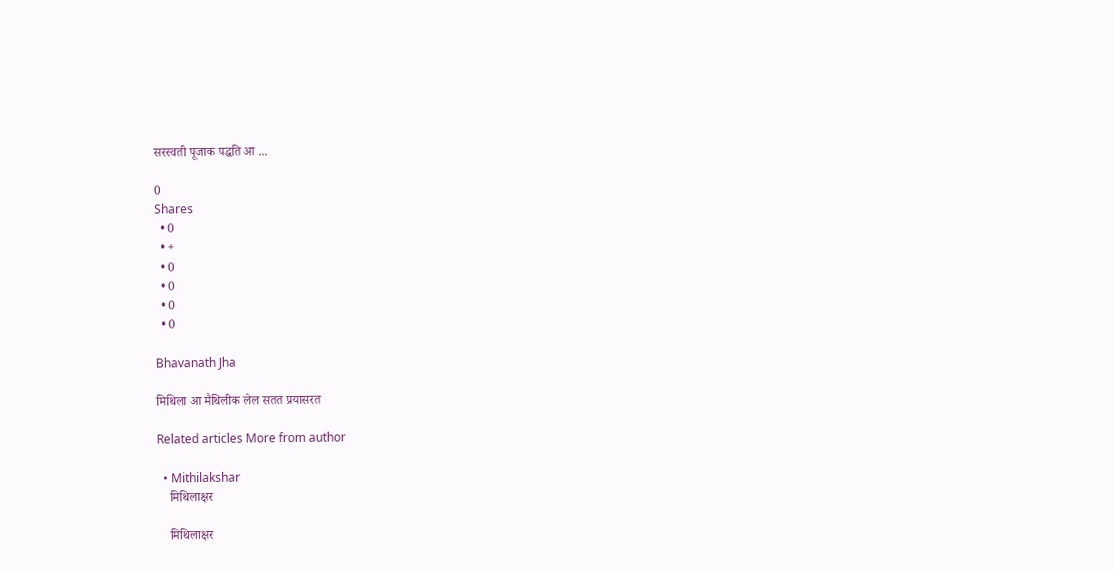सरस्वती पूजाक पद्धति आ ...

0
Shares
  • 0
  • +
  • 0
  • 0
  • 0
  • 0

Bhavanath Jha

मिथिला आ मैथिलीक लेल सतत प्रयासरत

Related articles More from author

  • Mithilakshar
    मिथिलाक्षर

    मिथिलाक्षर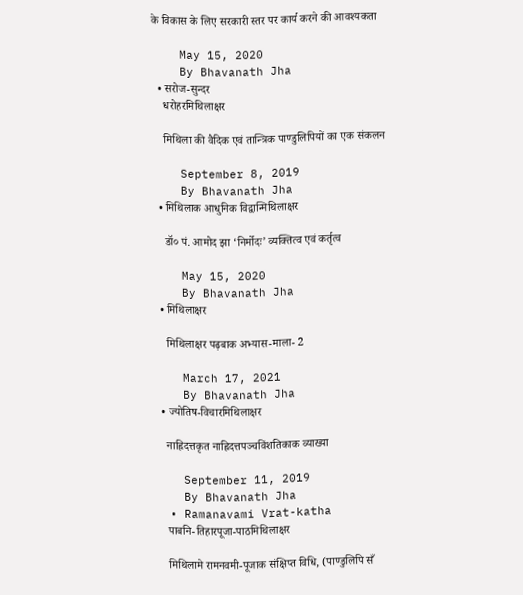के विकास के लिए सरकारी स्तर पर कार्य करने की आवश्यकता

    May 15, 2020
    By Bhavanath Jha
  • सरोज-सुन्दर
    धरोहरमिथिलाक्षर

    मिथिला की वैदिक एवं तान्त्रिक पाण्डुलिपियों का एक संकलन

    September 8, 2019
    By Bhavanath Jha
  • मिथिलाक आधुनिक विद्वान्मिथिलाक्षर

    डॉ० पं. आमोद झा ‘निर्मोदः’ व्यक्तित्व एवं कर्तृत्व

    May 15, 2020
    By Bhavanath Jha
  • मिथिलाक्षर

    मिथिलाक्षर पढ़बाक अभ्यास-माला- 2

    March 17, 2021
    By Bhavanath Jha
  • ज्योतिष-विचारमिथिलाक्षर

    नाह्निदत्तकृत नाह्निदत्तपञ्चविंशतिकाक व्याख्या

    September 11, 2019
    By Bhavanath Jha
  • Ramanavami Vrat-katha
    पाबनि-तिहारपूजा-पाठमिथिलाक्षर

    मिथिलामे रामनवमी-पूजाक संक्षिप्त विधि, (पाण्डुलिपि सँ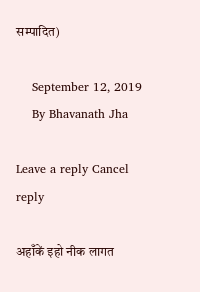सम्पादित)

    September 12, 2019
    By Bhavanath Jha

Leave a reply Cancel reply

अहाँकें इहो नीक लागत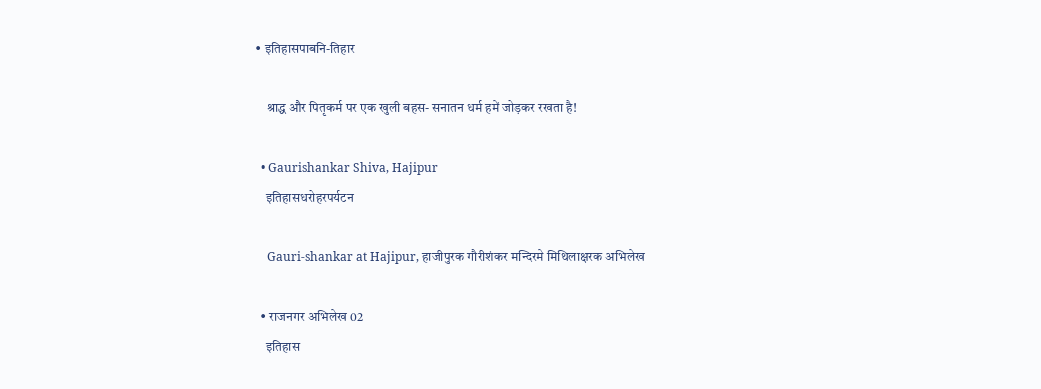• इतिहासपाबनि-तिहार

    श्राद्ध और पितृकर्म पर एक खुली बहस- सनातन धर्म हमें जोड़कर रखता है!

  • Gaurishankar Shiva, Hajipur
    इतिहासधरोहरपर्यटन

    Gauri-shankar at Hajipur, हाजीपुरक गौरीशंकर मन्दिरमे मिथिलाक्षरक अभिलेख

  • राजनगर अभिलेख 02
    इतिहास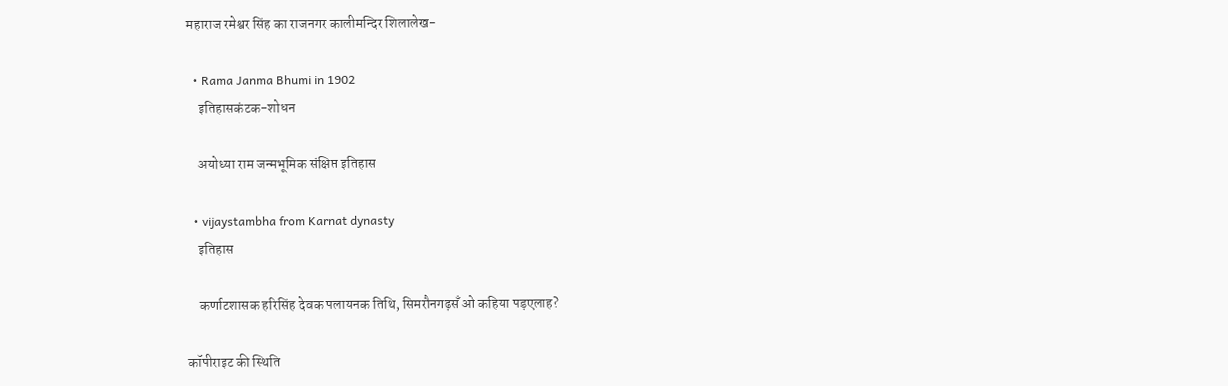महाराज रमेश्वर सिंह का राजनगर कालीमन्दिर शिलालेख-

  • Rama Janma Bhumi in 1902
    इतिहासकंटक-शोधन

    अयोध्या राम जन्मभूमिक संक्षिप्त इतिहास

  • vijaystambha from Karnat dynasty
    इतिहास

    कर्णाटशासक हरिसिंह देवक पलायनक तिथि, सिमरौनगढ़सँ ओ कहिया पड़एलाह?

कॉपीराइट की स्थिति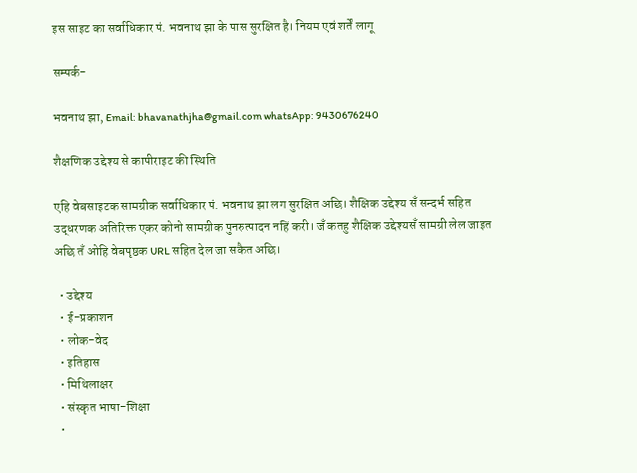इस साइट का सर्वाधिकार पं. भवनाथ झा के पास सुरक्षित है। नियम एवं शर्तें लागू

सम्पर्क-

भवनाथ झा, Email: bhavanathjha@gmail.com whatsApp: 9430676240

शैक्षणिक उद्देश्य से कापीराइट की स्थिति

एहि वेबसाइटक सामग्रीक सर्वाधिकार पं. भवनाथ झा लग सुरक्षित अछि। शैक्षिक उद्देश्य सँ सन्दर्भ सहित उद्धरणक अतिरिक्त एकर कोनो सामग्रीक पुनरुत्पादन नहिं करी। जँ कतहु शैक्षिक उद्देश्यसँ सामग्री लेल जाइत अछि तँ ओहि वेबपृष्ठक URL सहित देल जा सकैत अछि।

  • उद्देश्य
  • ई-प्रकाशन
  • लोक-वेद
  • इतिहास
  • मिथिलाक्षर
  • संस्कृत भाषा-शिक्षा
  •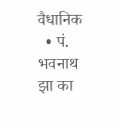वैधानिक
  • पं. भवनाथ झा का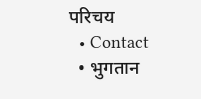परिचय
  • Contact
  • भुगतान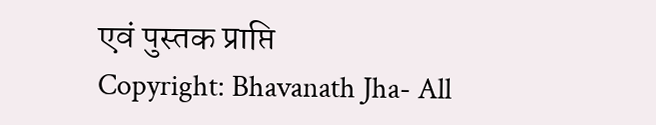एवं पुस्तक प्राप्ति
Copyright: Bhavanath Jha- All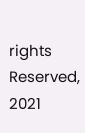rights Reserved, 2021